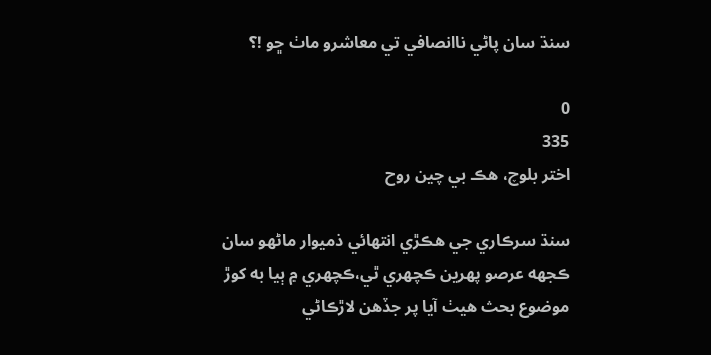سنڌ سان پاڻي ناانصافي تي معاشرو ماٺ ڇو !؟

0
335
اختر بلوچ، هڪ بي چين روح

سنڌ سرڪاري جي هڪڙي انتهائي ذميوار ماڻهو سان ڪجهه عرصو پهرين ڪچهري ٿي،ڪچهري ۾ ٻيا به کوڙ موضوع بحث هيٺ آيا پر جڏهن لاڙڪاڻي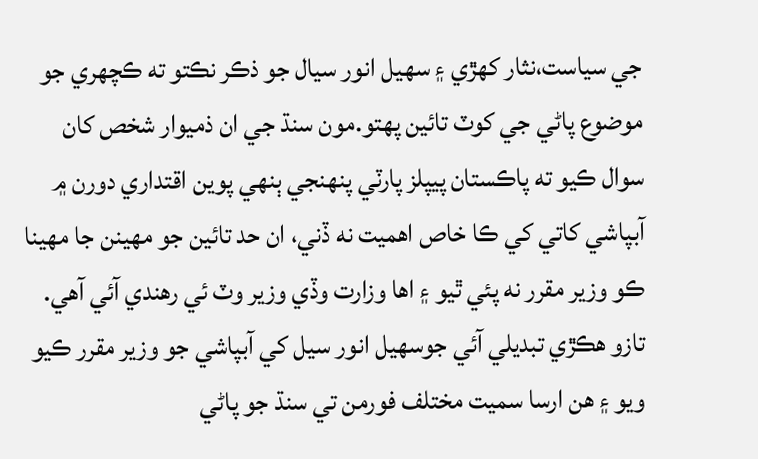جي سياست،نثار کهڙي ۽ سهيل انور سيال جو ذڪر نڪتو ته ڪچهري جو موضوع پاڻي جي کوٽ تائين پهتو.مون سنڌ جي ان ذميوار شخص کان سوال ڪيو ته پاڪستان پيپلز پارٽي پنهنجي ٻنهي پوين اقتداري دورن ۾ آبپاشي کاتي کي ڪا خاص اهميت نه ڏني، ان حد تائين جو مهينن جا مهينا ڪو وزير مقرر نه پئي ٿيو ۽ اها وزارت وڏي وزير وٽ ئي رهندي آئي آهي. تازو هڪڙي تبديلي آئي جوسهيل انور سيل کي آبپاشي جو وزير مقرر ڪيو ويو ۽ هن ارسا سميت مختلف فورمن تي سنڌ جو پاڻي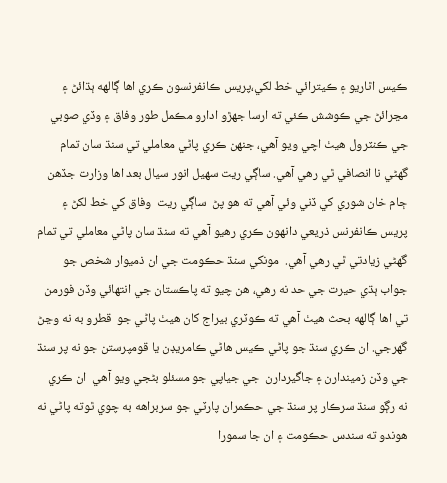ڪيس اٿاريو ۽ ڪيترائي خط لکي،پريس ڪانفرنسون ڪري اها ڳالهه ٻڌائڻ ۽ مڃرائڻ جي ڪوشش ڪئي ته ارسا جهڙو ادارو مڪمل طور وفاق ۽ وڏي صوبي جي ڪنٽرول هيٺ اچي ويو آهي، جنهن ڪري پاڻي معاملي تي سنڌ سان تمام گهڻي نا انصافي ٿي رهي آهي. ساڳي ريت سهيل انور سيال بعد اها وزارت جڏهن ڄام خان شوري کي ڏني وئي آهي ته هو پڻ  ساڳي ريت  وفاق کي خط لکڻ ۽ پريس ڪانفرنس ذريعي دانهون ڪري رهيو آهي ته سنڌ سان پاڻي معاملي تي تمام گهڻي زيادتي ٿي رهي آهي.  مونکي سنڌ حڪومت جي ان ذميوار شخص جو جواب ٻڌي حيرت جي حد نه رهي، هن چيو ته پاڪستان جي انتهائي وڏن فورمن تي اها ڳالهه بحث هيٺ آهي ته ڪوٽري بيراج کان هيٺ پاڻي جو  قطرو به نه وڃڻ گهرجي. ان ڪري سنڌ جو پاڻي ڪيس هاڻي ڪامريڊن يا قومپرستن جو نه پر سنڌ جي وڏن زميندارن ۽ جاگيردارن  جي جياپي جو مسئلو بڻجي ويو آهي  ان ڪري نه رڳو سنڌ سرڪار پر سنڌ جي حڪمران پارٽي جو سربراهه به چوي ٿوته پاڻي نه هوندو ته سندس حڪومت ۽ ان جا سمورا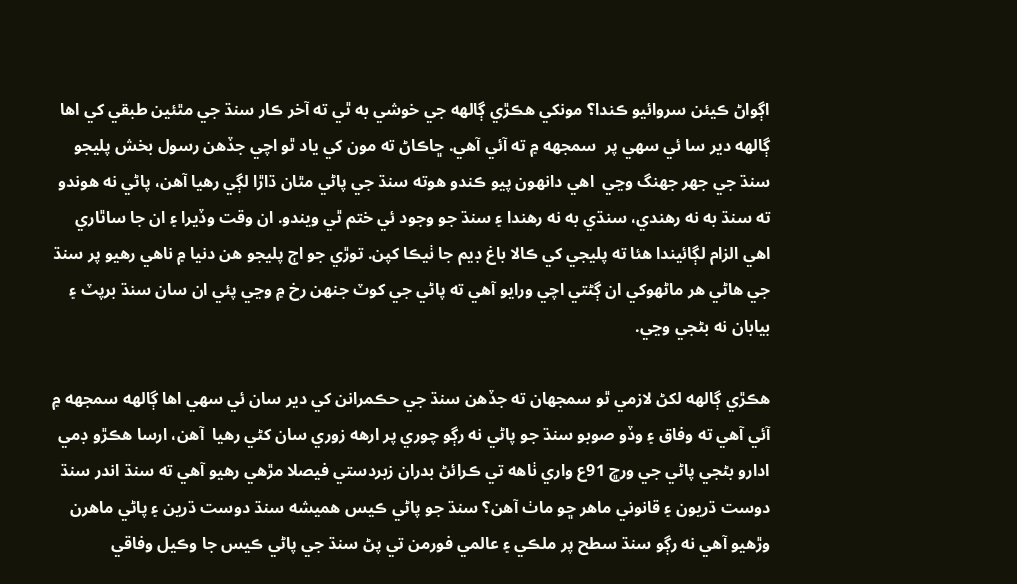اڳواڻ ڪيئن سروائيو ڪندا؟ مونکي هڪڙي ڳالهه جي خوشي به ٿي ته آخر ڪار سنڌ جي مٿئين طبقي کي اها ڳالهه دير سا ئي سهي پر  سمجهه ۾ ته آئي آهي. ڇاڪاڻ ته مون کي ياد ٿو اچي جڏهن رسول بخش پليجو سنڌ جي جهر جهنگ وڃي  اهي دانهون پيو ڪندو هوته سنڌ جي پاڻي مٿان ڌاڙا لڳي رهيا آهن، پاڻي نه هوندو ته سنڌ به نه رهندي، سنڌي به نه رهندا ۽ سنڌ جو وجود ئي ختم ٿي ويندو. ان وقت وڏيرا ۽ ان جا ساٿاري اهي الزام لڳائيندا هئا ته پليجي کي ڪالا باغ ڊيم جا ٺيڪا کپن. توڙي جو اڄ پليجو هن دنيا ۾ ناهي رهيو پر سنڌ جي هاڻي هر ماڻهوکي ان ڳڻتي اچي ورايو آهي ته پاڻي جي کوٽ جنهن رخ ۾ وڃي پئي ان سان سنڌ برپٽ ۽ بيابان نه بڻجي وڃي.

هڪڙي ڳالهه لکڻ لازمي ٿو سمجهان ته جڏهن سنڌ جي حڪمرانن کي دير سان ئي سهي اها ڳالهه سمجهه ۾ آئي آهي ته وفاق ۽ وڏو صوبو سنڌ جو پاڻي نه رڳو چوري پر ارهه زوري سان کڻي رهيا  آهن، ارسا هڪڙو ڊمي ادارو بڻجي پاڻي جي ورڇ 91ع واري ٺاهه تي ڪرائڻ بدران زبردستي فيصلا مڙهي رهيو آهي ته سنڌ اندر سنڌ دوست ڌريون ۽ قانوني ماهر ڇو ماٺ آهن؟ سنڌ جو پاڻي ڪيس هميشه سنڌ دوست ڌرين ۽ پاڻي ماهرن وڙهيو آهي نه رڳو سنڌ سطح پر ملڪي ۽ عالمي فورمن تي پڻ سنڌ جي پاڻي ڪيس جا وڪيل وفاقي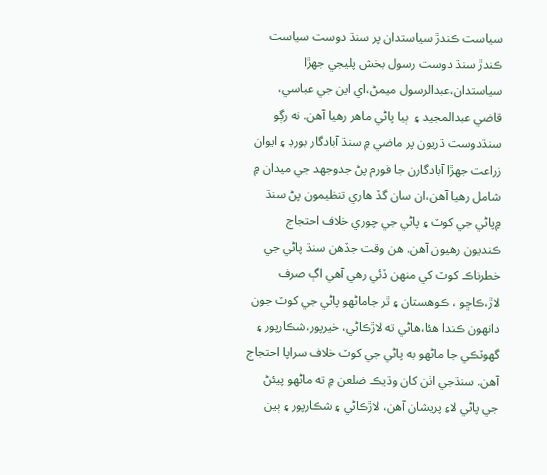سياست ڪندڙ سياستدان پر سنڌ دوست سياست ڪندڙ سنڌ دوست رسول بخش پليجي جهڙا سياستدان،عبدالرسول ميمڻ،اي اين جي عباسي، قاضي عبدالمجيد ۽  ٻيا پاڻي ماهر رهيا آهن. نه رڳو سنڌدوست ڌريون پر ماضي ۾ سنڌ آبادگار بورڊ ۽ ايوان زراعت جهڙا آبادگارن جا فورم پڻ جدوجهد جي ميدان ۾ شامل رهيا آهن،ان سان گڏ هاري تنظيمون پڻ سنڌ ۾پاڻي جي کوٽ ۽ پاڻي جي چوري خلاف احتجاج ڪنديون رهيون آهن. هن وقت جڏهن سنڌ پاڻي جي خطرناڪ کوٽ کي منهن ڏئي رهي آهي اڳ صرف لاڙ،ڪاڇو ، ڪوهستان ۽ ٿر جاماڻهو پاڻي جي کوٽ جون دانهون ڪندا هئا،هاڻي ته لاڙڪاڻي، خيرپور،شڪارپور ۽ گهوٽڪي جا ماڻهو به پاڻي جي کوٽ خلاف سراپا احتجاج آهن. سنڌجي اٺن کان وڌيڪ ضلعن ۾ ته ماڻهو پيئڻ جي پاڻي لاءِ پريشان آهن، لاڙڪاڻي ۽ شڪارپور ۽ ٻين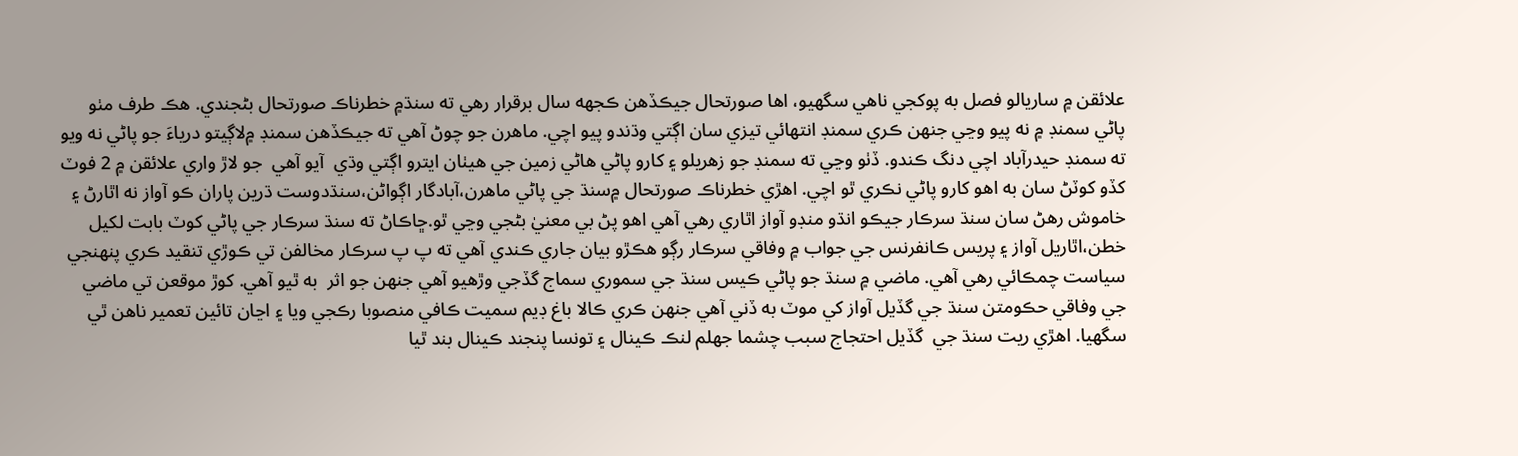علائقن ۾ ساريالو فصل به پوکجي ناهي سگهيو، اها صورتحال جيڪڏهن ڪجهه سال برقرار رهي ته سنڌ۾ خطرناڪ صورتحال بڻجندي. هڪ طرف مٺو پاڻي سمنڊ ۾ نه پيو وڃي جنهن ڪري سمنڊ انتهائي تيزي سان اڳتي وڌندو پيو اچي. ماهرن جو چوڻ آهي ته جيڪڏهن سمنڊ ۾لاڳيتو درياءَ جو پاڻي نه ويو ته سمنڊ حيدرآباد اچي دنگ ڪندو. ڏٺو وڃي ته سمنڊ جو زهريلو ۽ کارو پاڻي هاڻي زمين جي هيٺان ايترو اڳتي وڌي  آيو آهي  جو لاڙ واري علائقن ۾ 2 فوٽ کڏو کوٽڻ سان به اهو کارو پاڻي نڪري ٿو اچي. اهڙي خطرناڪ صورتحال ۾سنڌ جي پاڻي ماهرن،آبادگار اڳواڻن،سنڌدوست ڌرين پاران ڪو آواز نه اٿارڻ ۽ خاموش رهڻ سان سنڌ سرڪار جيڪو انڌو منڊو آواز اٿاري رهي آهي اهو پڻ بي معنيٰ بڻجي وڃي ٿو.ڇاڪاڻ ته سنڌ سرڪار جي پاڻي کوٽ بابت لکيل خطن،اٿاريل آواز ۽ پريس ڪانفرنس جي جواب ۾ وفاقي سرڪار رڳو هڪڙو بيان جاري ڪندي آهي ته پ پ سرڪار مخالفن تي ڪوڙي تنقيد ڪري پنهنجي سياست چمڪائي رهي آهي. ماضي ۾ سنڌ جو پاڻي ڪيس سنڌ جي سموري سماج گڏجي وڙهيو آهي جنهن جو اثر  به ٿيو آهي. کوڙ موقعن تي ماضي جي وفاقي حڪومتن سنڌ جي گڏيل آواز کي موٽ به ڏني آهي جنهن ڪري ڪالا باغ ڊيم سميت ڪافي منصوبا رڪجي ويا ۽ اڃان تائين تعمير ناهن ٿي سگهيا. اهڙي ريت سنڌ جي  گڏيل احتجاج سبب چشما جهلم لنڪ ڪينال ۽ تونسا پنجند ڪينال بند ٿيا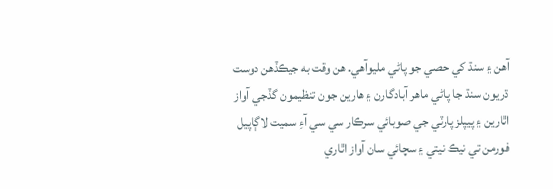آهن ۽ سنڌ کي حصي جو پاڻي مليوآهي. هن وقت به جيڪڏهن دوست ڌريون سنڌ جا پاڻي ماهر آبادگارن ۽ هارين جون تنظيمون گڏجي آواز اٿارين ۽ پيپلز پارٽي جي صوبائي سرڪار سي سي آءِ سميت لاڳاپيل فورمن تي نيڪ نيتي ۽ سچائي سان آواز اٿاري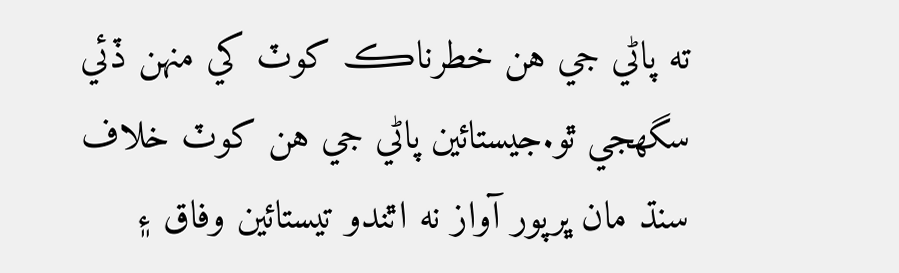ته پاڻي جي هن خطرناڪ کوٽ کي منهن ڏئي سگهجي ٿو.جيستائين پاڻي جي هن کوٽ خلاف سنڌ مان ڀرپور آواز نه اٿندو تيستائين وفاق ۽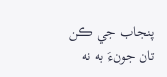پنجاب جي ڪن تان جونءَ به نه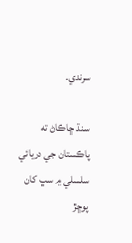سرندي.

سنڌ ڇاڪاڻ ته پاڪستان جي دريائي سلسلي ۾ سڀ کان پوڇڙ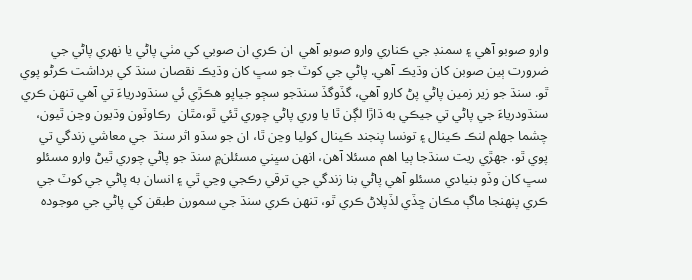وارو صوبو آهي ۽ سمنڊ جي ڪناري وارو صوبو آهي  ان ڪري ان صوبي کي مٺي پاڻي يا نهري پاڻي جي ضرورت ٻين صوبن کان وڌيڪ آهي. پاڻي جي کوٽ جو سڀ کان وڌيڪ نقصان سنڌ کي برداشت ڪرڻو پوي ٿو. سنڌ جو زير زمين پاڻي پڻ کارو آهي، گڏوگڏ سنڌجو سڄو جياپو هڪڙي ئي سنڌودرياءَ تي آهي تنهن ڪري سنڌودرياءَ جي پاڻي تي جيڪي به ڌاڙا لڳن ٿا يا وري پاڻي چوري ٿئي ٿو،مٿان  رڪاوٽون وڌيون وڃن ٿيون، چشما جهلم لنڪ ڪينال ۽ تونسا پنجند ڪينال کوليا وڃن ٿا، ان جو سڌو اثر سنڌ  جي معاشي زندگي تي پوي ٿو. جهڙي ريت سنڌجا ٻيا اهم مسئلا آهن، انهن سڀني مسئلن۾ سنڌ جو پاڻي چوري ٿيڻ وارو مسئلو سڀ کان وڏو بنيادي مسئلو آهي پاڻي بنا زندگي جي ترقي رڪجي وڃي ٿي ۽ انسان به پاڻي جي کوٽ جي ڪري پنهنجا ماڳ مڪان ڇڏي لڏپلاڻ ڪري ٿو، تنهن ڪري سنڌ جي سمورن طبقن کي پاڻي جي موجوده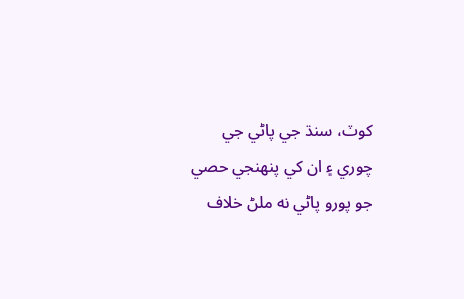کوٽ، سنڌ جي پاڻي جي چوري ۽ ان کي پنهنجي حصي جو پورو پاڻي نه ملڻ خلاف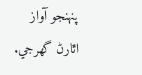پنهنجو آواز اٿارڻ گهرجي.